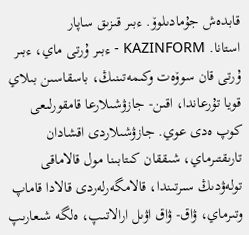قابدەش جۇمادىلوۆ. ءبىر قىزىق ساپار
استانا. KAZINFORM - ءبىر ۇرتى ماي، ءبىر ۇرتى قان سوۆەت وكىمەتىنىڭ، باسقاسىن بىلاي قويا تۇرعاندا، اقىن- جازۋشىلارعا قامقورلىعى كوپ ەدى عوي. جازۋشىلاردى اقشادان تارىقتىرماي، شىققان كىتابىنا مول قالاماقى تولەۋدىڭ سىرتىندا، قالامگەرلەردى قالادا قاماپ وتىرماي، ۋاق- ۋاق اۋىل ارالاتىپ، ەلگە شىعارىپ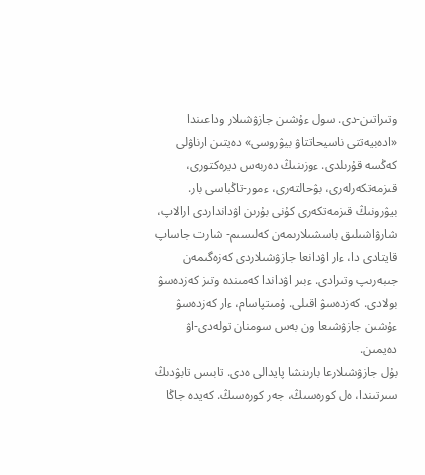وتىراتىن-دى. سول ءۇشىن جازۋشىلار وداعىندا «ادەبيەتتى ناسيحاتتاۋ بيۋروسى» دەيتىن ارناۋلى كەڭسە قۇرىلدى. ءوزىنىڭ دەربەس ديرەكتورى، قىزمەتكەرلەرى، بۋحالتەرى، ءمور-تاڭباسى بار. بيۋرونىڭ قىزمەتكەرى كۇنى بۇرىن اۋدانداردى ارالاپ، شارۋاشىلىق باسشىلارىمەن كەلىسىم- شارت جاساپ قايتادى دا، ءار اۋدانعا جازۋشىلاردى كەزەگىمەن جىبەرىپ وتىرادى. ءبىر اۋداندا كەمىندە وتىز كەزدەسۋ بولادى. كەزدەسۋ اقىلى. ۇمىتپاسام، ءار كەزدەسۋ ءۇشىن جازۋشىعا ون بەس سومنان تولەدى-اۋ دەيمىن.
بۇل جازۋشىلارعا بارىنشا پايدالى ەدى. تابىس تابۋدىڭ سىرتىندا، ەل كورەسىڭ، جەر كورەسىڭ. كەيدە جاڭا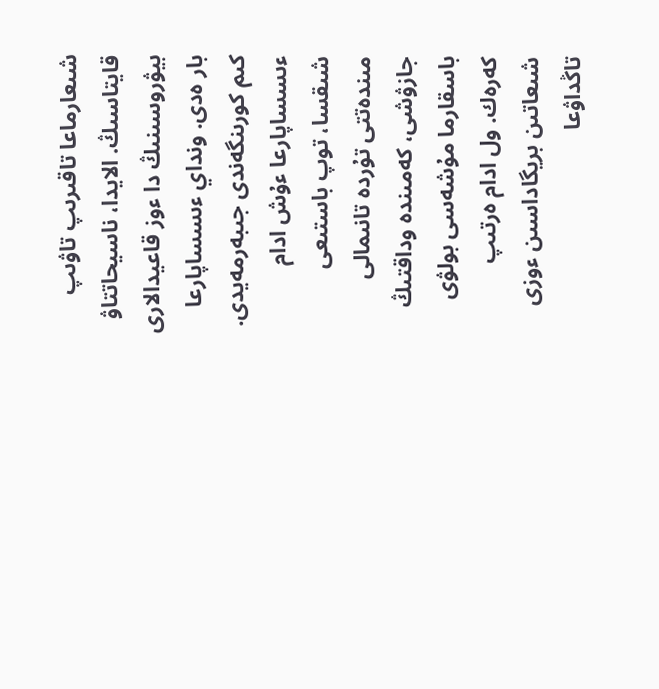شىعارماعا تاقىرىپ تاۋىپ قايتاسىڭ. الايدا، ناسيحاتتاۋ بيۋروسىنىڭ دا ءوز قاعيدالارى بار ەدى. ونداي ءىسساپارعا كىم كورىنگەندى جىبەرمەيدى. ءىسساپارعا ءۇش ادام شىقسا، توپ باستىعى مىندەتتى تۇردە تانىمالى جازۋشى، كەمىندە وداقتىڭ باسقارما مۇشەسى بولۋى كەرەك. ول ادام ەرتىپ شىعاتىن بريگاداسىن ءوزى تاڭداۋعا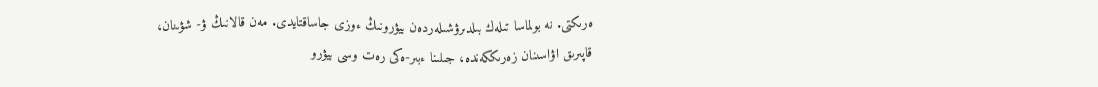ەرىكتى. نە بولماسا تىلەك بىلدىرۋشىلەردەن بيۋرونىڭ ءوزى جاساقتايدى. مەن قالانىڭ ۋ- شۋىنان، قاپىرىق اۋاسىنان زەرىككەندە، جىلىنا ءبىر-ەكى رەت وسى بيۋرو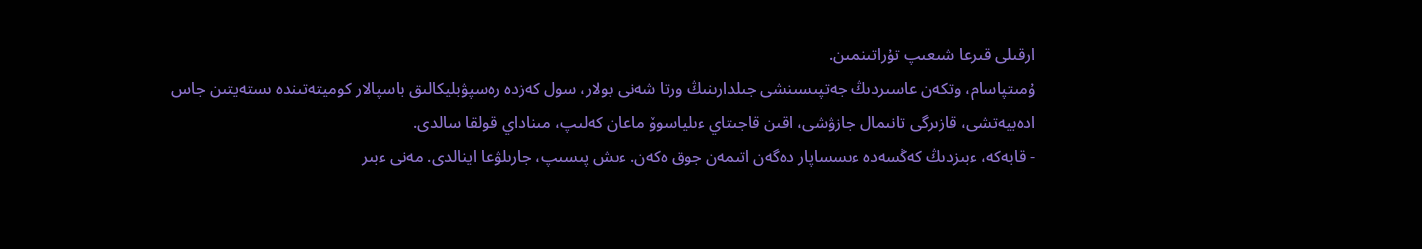ارقىلى قىرعا شىعىپ تۇراتىنمىن.
ۇمىتپاسام، وتكەن عاسىردىڭ جەتپىسىنشى جىلدارىنىڭ ورتا شەنى بولار، سول كەزدە رەسپۋبليكالىق باسپالار كوميتەتىندە ىستەيتىن جاس ادەبيەتشى، قازىرگى تانىمال جازۋشى، اقىن قاجىتاي ءىلياسوۆ ماعان كەلىپ، مىناداي قولقا سالدى.
- قابەكە، ءبىزدىڭ كەڭسەدە ءىسساپار دەگەن اتىمەن جوق ەكەن. ءىش پىسىپ، جارىلۋعا اينالدى. مەنى ءبىر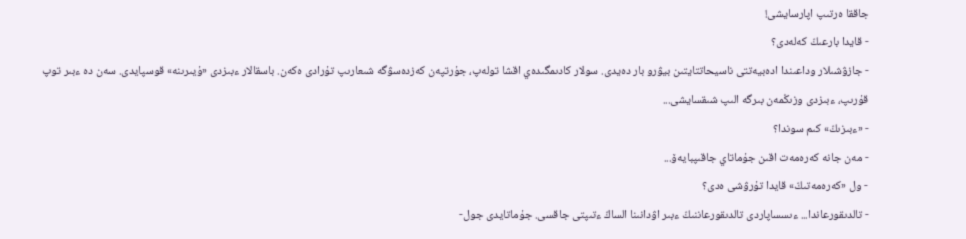جاققا ەرتىپ اپارسايشى!
- قايدا بارعىڭ كەلەدى؟
- جازۋشىلار وداعىندا ادەبيەتتى ناسيحاتتايتىن بيۋرو بار دەيدى. سولار كادىمگىدەي اقشا تولەپ، جۇرتپەن كەزدەسۋگە شىعارىپ تۇرادى ەكەن. باسقالار ءبىزدى «ۇيىرىنە» قوسپايدى. سەن دە ءبىر توپ قۇرىپ، ءبىزدى وزىڭمەن بىرگە الىپ شىقسايشى...
- «ءبىزىڭ» كىم سوندا؟
- مەن جانە كەرەمەت اقىن جۇماتاي جاقىپبايەۆ...
- ول «كەرەمەتىڭ» قايدا تۇرۋشى ەدى؟
- تالدىقورعاندا... ءىسساپاردى تالدىقورعاننىڭ ءبىر اۋدانىنا الساڭ ءتىپتى جاقسى. جۇماتايدى جول-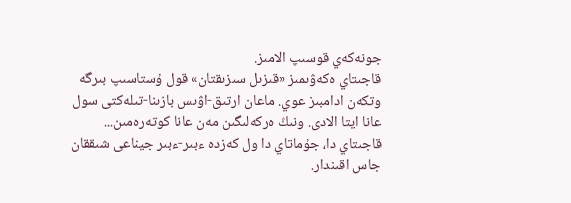جونەكەي قوسىپ الامىز.
قاجىتاي ەكەۋىمىز «قىزىل سىزىقتان» قول ۇستاسىپ بىرگە وتكەن ادامبىز عوي. ماعان ارتىق-اۋىس بازىنا-تىلەكتى سول عانا ايتا الادى. ونىڭ ەركەلىگىن مەن عانا كوتەرەمىن... قاجىتاي دا، جۇماتاي دا ول كەزدە ءبىر-ءبىر جيناعى شىققان جاس اقىندار.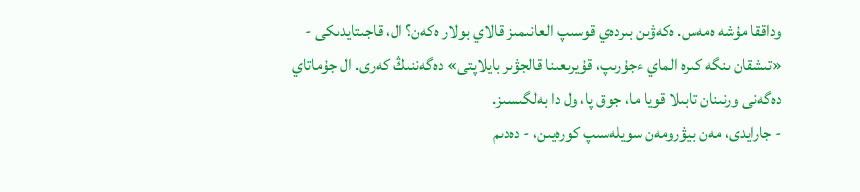وداققا مۇشە ەمەس. ەكەۋىن بىردەي قوسىپ العانىمىز قالاي بولار ەكەن؟ ال، قاجىتايدىكى - «تىشقان ىنگە كىرە الماي ءجۇرىپ، قۇيرىعىنا قالجۋىر بايلاپتى» دەگەننىڭ كەرى. ال جۇماتاي دەگەنى ورنىنان تابىلا قويا ما، جوق پا، ول دا بەلگىسىز.
- جارايدى، مەن بيۋرومەن سويلەسىپ كورەيىن، - دەدىم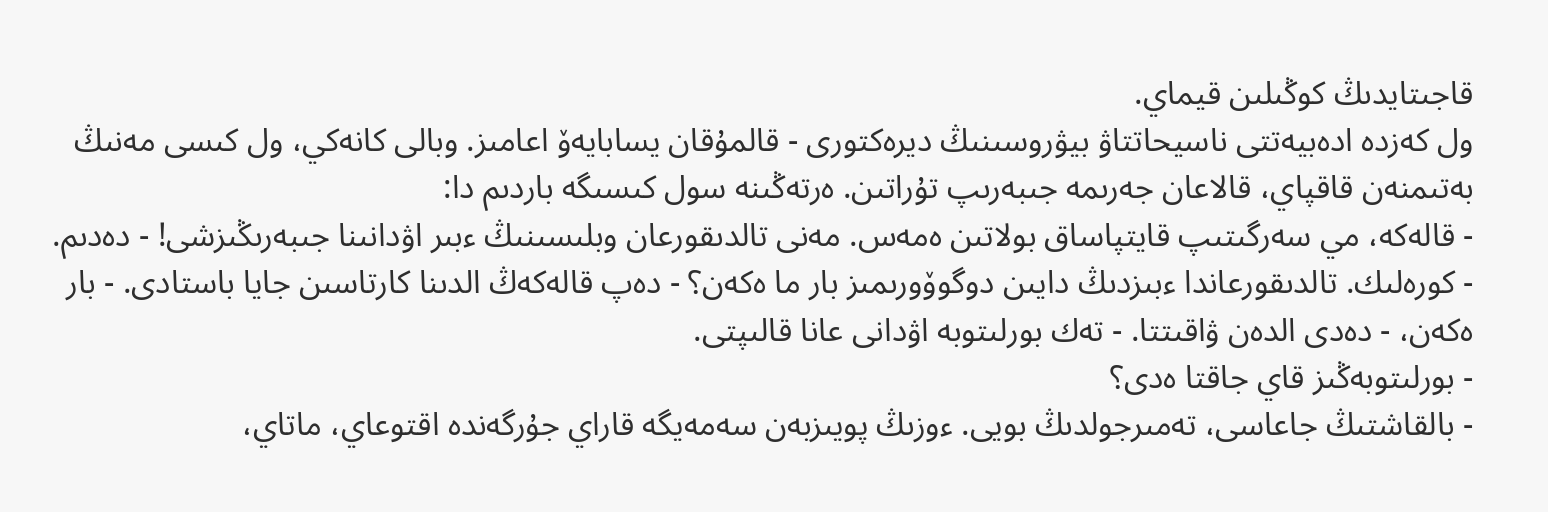قاجىتايدىڭ كوڭىلىن قيماي.
ول كەزدە ادەبيەتتى ناسيحاتتاۋ بيۋروسىنىڭ ديرەكتورى - قالمۇقان يسابايەۆ اعامىز. وبالى كانەكي، ول كىسى مەنىڭ بەتىمنەن قاقپاي، قالاعان جەرىمە جىبەرىپ تۇراتىن. ەرتەڭىنە سول كىسىگە باردىم دا:
- قالەكە، مي سەرگىتىپ قايتپاساق بولاتىن ەمەس. مەنى تالدىقورعان وبلىسىنىڭ ءبىر اۋدانىنا جىبەرىڭىزشى! - دەدىم.
- كورەلىك. تالدىقورعاندا ءبىزدىڭ دايىن دوگوۆورىمىز بار ما ەكەن؟ - دەپ قالەكەڭ الدىنا كارتاسىن جايا باستادى. - بار ەكەن، - دەدى الدەن ۋاقىتتا. - تەك بورلىتوبە اۋدانى عانا قالىپتى.
- بورلىتوبەڭىز قاي جاقتا ەدى؟
- بالقاشتىڭ جاعاسى، تەمىرجولدىڭ بويى. ءوزىڭ پويىزبەن سەمەيگە قاراي جۇرگەندە اقتوعاي، ماتاي،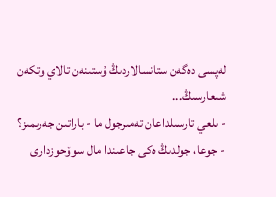لەپسى دەگەن ستانسالاردىڭ ۇستىنەن تالاي وتكەن شىعارسىڭ...
- ىلعي تارسىلداعان تەمىرجول ما - باراتىن جەرىمىز؟
- جوعا، جولدىڭ ەكى جاعىندا مال سوۆحوزدارى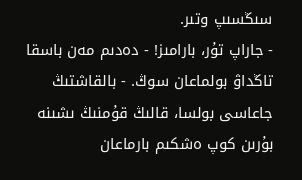سىڭسىپ وتىر.
- جاراپ تۇر، بارامىز! - دەدىم مەن باسقا تاڭداۋ بولماعان سوڭ. - بالقاشتىڭ جاعاسى بولسا، قالىڭ قۇمنىڭ ىشىنە بۇرىن كوپ ەشكىم بارماعان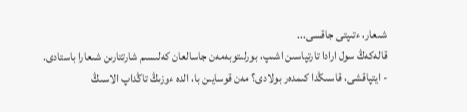شىعار، ءتىپتى جاقسى...
قالەكەڭ سول ارادا تارتپاسىن اشىپ، بورلىتوبەمەن جاسالعان كەلىسىم شارتتارىن شىعارا باستادى.
- ايتپاقشى، قاسىڭدا كىمدەر بولادى؟ مەن قوسايىن با، الدە ءوزىڭ تاڭداپ الاسىڭ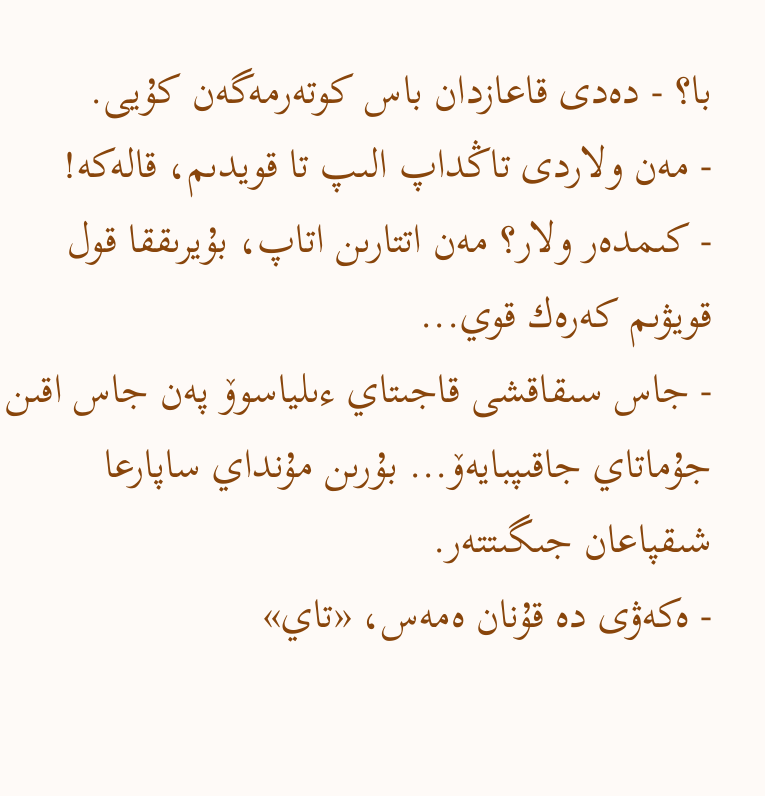با؟ - دەدى قاعازدان باس كوتەرمەگەن كۇيى.
- مەن ولاردى تاڭداپ الىپ تا قويدىم، قالەكە!
- كىمدەر ولار؟ مەن اتتارىن اتاپ، بۇيرىققا قول قويۋىم كەرەك قوي...
- جاس سىقاقشى قاجىتاي ءىلياسوۆ پەن جاس اقىن جۇماتاي جاقىپبايەۆ... بۇرىن مۇنداي ساپارعا شىقپاعان جىگىتتەر.
- ەكەۋى دە قۇنان ەمەس، «تاي»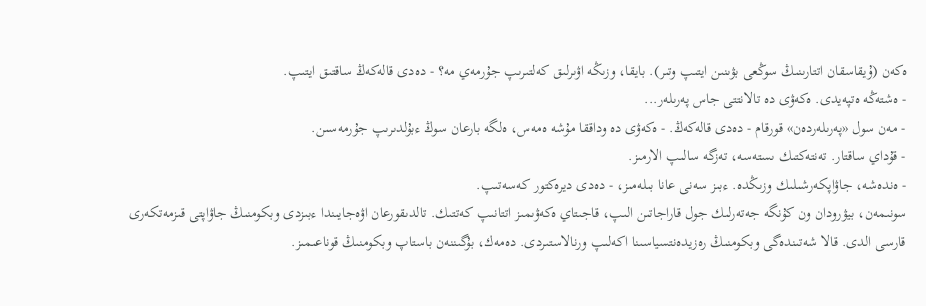ەكەن (ۇيقاسقان اتتارىنىڭ سوڭعى بۋىنىن ايتىپ وتىر). بايقا، وزىڭە اۋىرلىق كەلتىرىپ جۇرمەي مە؟ - دەدى قالەكەڭ ساقتىق ايتىپ.
- ەشتەڭە ەتپەيدى. ەكەۋى دە تالانتتى جاس پەرىلەر...
- مەن سول «پەرىلەردەن» قورقام - دەدى قالەكەڭ. - ەكەۋى دە وداققا مۇشە ەمەس، ەلگە بارعان سوڭ ءبۇلدىرىپ جۇرمەسىن.
- قۇداي ساقتار. تەنتەكتىك ىستەسە، تەزگە سالىپ الارمىز.
- ەندەشە، جاۋاپكەرشىلىك وزىڭدە. ءبىز سەنى عانا بىلەمىز، - دەدى ديرەكتور كەسەتىپ.
سونىمەن، بيۋرودان ون كۇنگە جەتەرلىك جول قاراجاتىن الىپ، قاجىتاي ەكەۋىمىز اتتانىپ كەتتىك. تالدىقورعان اۋەجايىندا ءبىزدى وبكومنىڭ جاۋاپتى قىزمەتكەرى قارسى الدى. قالا شەتىندەگى وبكومنىڭ رەزيدەنتسياسىنا اكەلىپ ورنالاستىردى. دەمەك، بۇگىننەن باستاپ وبكومنىڭ قوناعىمىز.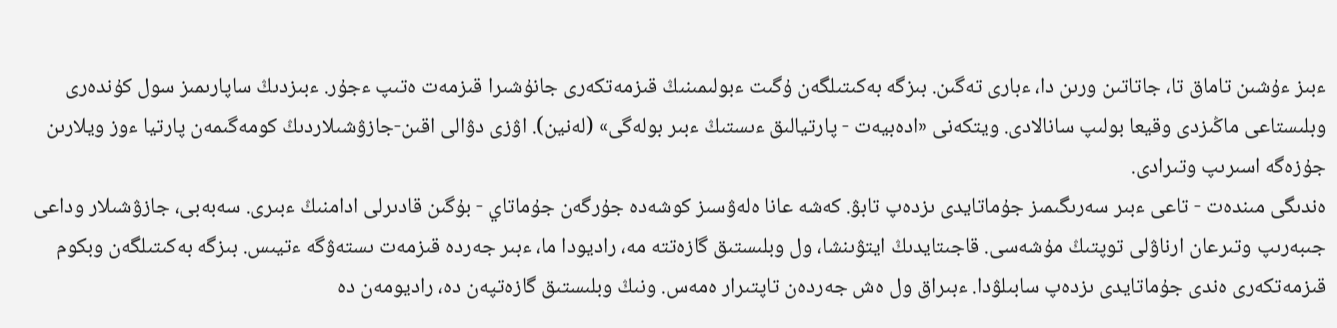ءبىز ءۇشىن تاماق تا، جاتاتىن ورىن دا، ءبارى تەگىن. بىزگە بەكىتىلگەن ۇگىت ءبولىمىنىڭ قىزمەتكەرى جانۇشىرا قىزمەت ەتىپ ءجۇر. ءبىزدىڭ ساپارىمىز سول كۇندەرى وبلىستاعى ماڭىزدى وقيعا بولىپ سانالادى. ويتكەنى «ادەبيەت - پارتيالىق ءىستىڭ ءبىر بولەگى» (لەنين). اۋزى دۋالى اقىن-جازۋشىلاردىڭ كومەگىمەن پارتيا ءوز ويلارىن جۇزەگە اسىرىپ وتىرادى.
ەندىگى مىندەت - تاعى ءبىر سەرىگىمىز جۇماتايدى ىزدەپ تابۋ. كەشە عانا ەلەۋسىز كوشەدە جۇرگەن جۇماتاي - بۇگىن قادىرلى ادامنىڭ ءبىرى. سەبەبى، جازۋشىلار وداعى جىبەرىپ وتىرعان ارناۋلى توپتىڭ مۇشەسى. قاجىتايدىڭ ايتۋىنشا، ول وبلىستىق گازەتتە مە، راديودا ما، ءبىر جەردە قىزمەت ىستەۋگە ءتيىس. بىزگە بەكىتىلگەن وبكوم قىزمەتكەرى ەندى جۇماتايدى ىزدەپ سابىلۋدا. ءبىراق ول ەش جەردەن تاپتىرار ەمەس. ونىڭ وبلىستىق گازەتپەن دە، راديومەن دە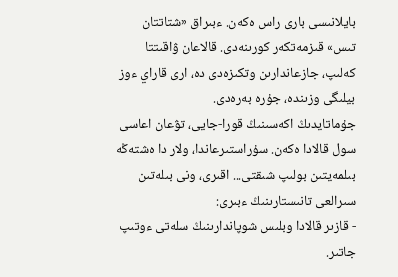بايلانىسى بارى راس ەكەن. ءبىراق «شتاتتان تىس» قىزمەتكەر كورىنەدى. قالاعان ۋاقىتتا كەلىپ، جازعاندارىن وتكىزەدى دە، ارى قاراي ءوز بيلىگى وزىندە، جۇرە بەرەدى.
جۇماتايدىڭ اكەسىنىڭ قورا-جايى، تۋعان اعاسى سول قالادا ەكەن. سۇراستىرعاندا، ولار دا ەشتەڭە بىلمەيتىن بولىپ شىقتى... اقىرى، ونى بىلەتىن سىرالعى تانىستارىنىڭ ءبىرى:
- قازىر قالادا وبلىس شوپاندارىنىڭ سلەتى ءوتىپ جاتىر.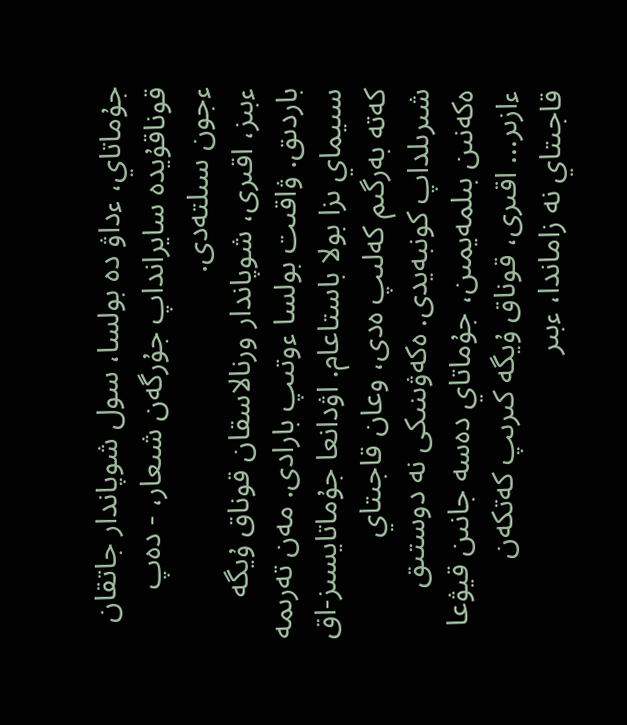جۇماتاي، ءداۋ دە بولسا، سول شوپاندار جاتقان قوناقۇيدە سايرانداپ جۇرگەن شىعار، - دەپ ءجون سىلتەدى.
ءبىز، اقىرى، شوپاندار ورنالاسقان قوناق ۇيگە باردىق. ۋاقىت بولسا ءوتىپ بارادى. مەن تەرىمە سىيماي ىزا بولا باستاعام. اۋدانعا جۇماتايسىز-اق كەتە بەرگىم كەلىپ ەدى، وعان قاجىتاي شىرىلداپ كونبەيدى. ەكەۋىنىكى نە دوستىق ەكەنىن بىلمەيمىن، جۇماتاي دەسە جانىن قيۋعا ءازىر... اقىرى، قوناق ۇيگە كىرىپ كەتكەن قاجىتاي نە زاماندا، ءبىر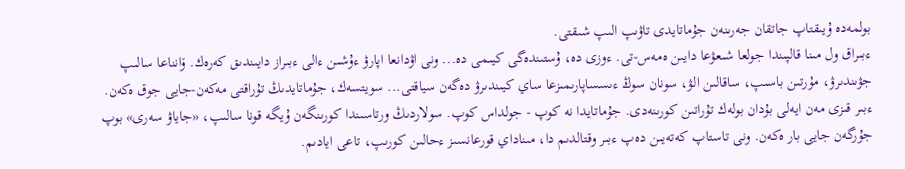بولمەدە ۇيىقتاپ جاتقان جەرىنەن جۇماتايدى تاۋىپ الىپ شىقتى.
ءبىراق ول مىنا قالپىندا جولعا شىعۋعا دايىن ەمەس-تى. ءوزى دە، ۇستىندەگى كيىمى دە... ونى اۋدانعا اپارۋ ءۇشىن ءالى ءبىراز دايىندىق كەرەك. ۆانناعا سالىپ جۋىندىرۋ، مۇرتىن باسىپ، ساقالىن الۋ، سونان سوڭ ءىسساپارىمىزعا ساي كيىندىرۋ دەگەن سياقتى... سويتسەك، جۇماتايدىڭ تۇراقتى مەكەن-جايى جوق ەكەن. ءبىر قىزى مەن ايەلى بۇدان بولەك تۇراتىن كورىنەدى. جۇماتايدا نە كوپ - جولداس كوپ. سولاردىڭ ورتاسىندا كورىنگەن ۇيگە قونا سالىپ، «جاياۋ سەرى» بوپ جۇرگەن جايى بار ەكەن. ونى تاستاپ كەتەيىن دەپ ءبىر وقتالدىم دا، مىناداي قورعانسىز ءحالىن كورىپ، تاعى ايادىم.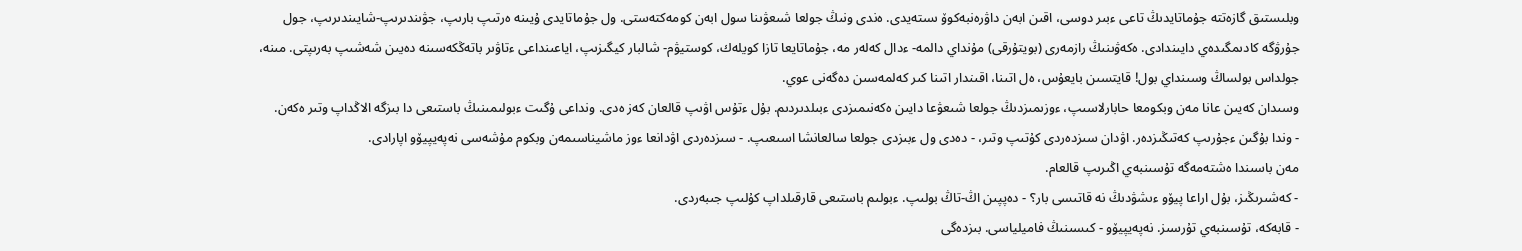وبلىستىق گازەتتە جۇماتايدىڭ تاعى ءبىر دوسى، اقىن ابەن داۋرەنبەكوۆ ىستەيدى. ەندى ونىڭ جولعا شىعۋىنا سول ابەن كومەكتەستى. ول جۇماتايدى ۇيىنە ەرتىپ بارىپ، جۋىندىرىپ-شايىندىرىپ، جول جۇرۋگە كادىمگىدەي دايىندادى. ەكەۋىنىڭ رازمەرى (بويتۇرقى) مۇنداي دالمە- ءدال كەلەر مە، جۇماتايعا تازا كويلەك، كوستيۋم- شالبار كيگىزىپ، اياعىنداعى ءتاۋىر باتەڭكەسىنە دەيىن شەشىپ بەرىپتى. مىنە، جولداس بولساڭ وسىنداي بول! قايتسىن بايعۇس، ەل اتىنا، اقىندار اتىنا كىر كەلمەسىن دەگەنى عوي.
وسىدان كەيىن عانا مەن وبكومعا حابارلاسىپ، ءوزىمىزدىڭ جولعا شىعۋعا دايىن ەكەنىمىزدى ءبىلدىردىم. بۇل ءتۇس اۋىپ قالعان كەز ەدى. ونداعى ۇگىت ءبولىمىنىڭ باستىعى دا بىزگە الاڭداپ وتىر ەكەن.
- وندا بۇگىن ءجۇرىپ كەتىڭىزدەر. اۋدان سىزدەردى كۇتىپ وتىر، - دەدى ول ءبىزدى جولعا سالعانشا اسىعىپ. - سىزدەردى اۋدانعا ءوز ماشيناسىمەن وبكوم مۇشەسى نەپەيپيۆو اپارادى.
مەن باسىندا ەشتەمەگە تۇسىنبەي اڭىرىپ قالعام.
- كەشىرىڭىز، بۇل اراعا پيۆو ءىشۋدىڭ نە قاتىسى بار؟ - دەپپىن اڭ-تاڭ بولىپ. ءبولىم باستىعى قارقىلداپ كۇلىپ جىبەردى.
- قابەكە، تۇسىنبەي تۇرسىز. نەپەيپيۆو - كىسىنىڭ فاميلياسى. بىزدەگى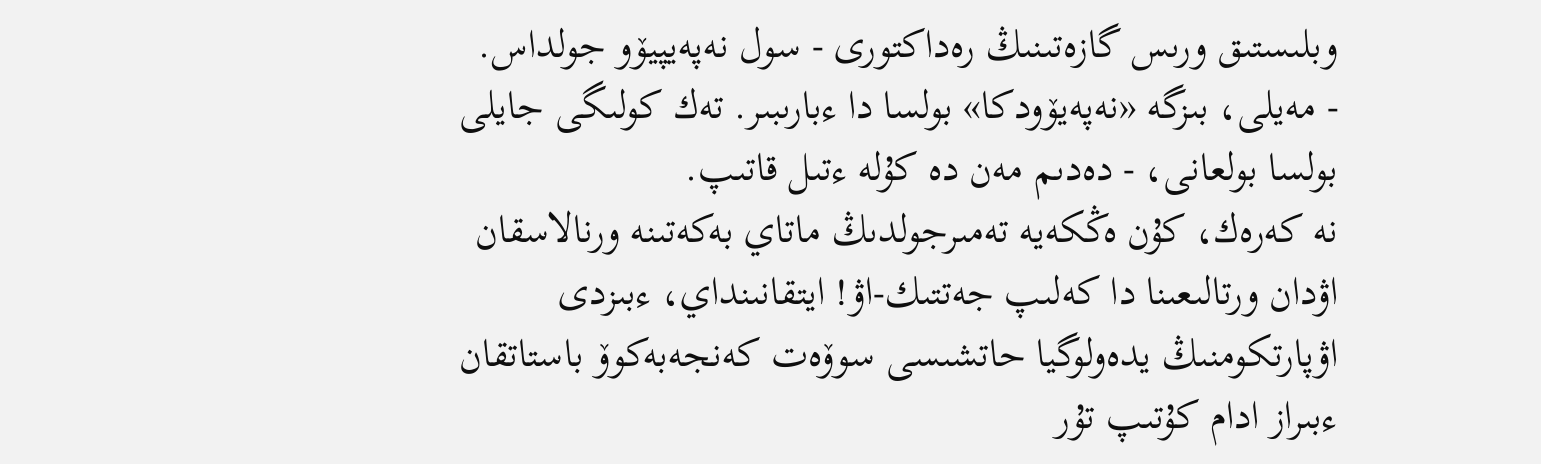وبلىستىق ورىس گازەتىنىڭ رەداكتورى - سول نەپەيپيۆو جولداس.
- مەيلى، بىزگە «نەپەيۆودكا» بولسا دا ءبارىبىر. تەك كولىگى جايلى بولسا بولعانى، - دەدىم مەن دە كۇلە ءتىل قاتىپ.
نە كەرەك، كۇن ەڭكەيە تەمىرجولدىڭ ماتاي بەكەتىنە ورنالاسقان اۋدان ورتالىعىنا دا كەلىپ جەتتىك-اۋ! ايتقانىنداي، ءبىزدى اۋپارتكومنىڭ يدەولوگيا حاتشىسى سوۆەت كەنجەبەكوۆ باستاتقان ءبىراز ادام كۇتىپ تۇر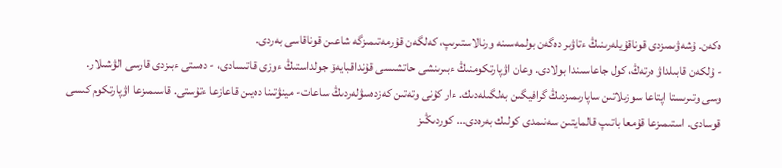ەكەن. ۇشەۋىمىزدى قوناقۇيلەرىنىڭ ءتاۋىر دەگەن بولمەسىنە ورنالاستىرىپ، كەلگەن قۇرمەتىمىزگە شاعىن قوناقاسى بەردى.
- ۇلكەن قابىلداۋ ەرتەڭ، كول جاعاسىندا بولادى. وعان اۋپارتكومنىڭ ءبىرىنشى حاتشىسى قۇنداقبايەۆ جولداستىڭ ءوزى قاتىسادى، - دەستى ءبىزدى قارسى الۋشىلار.
وسى وتىرىستا اپتاعا سوزىلاتىن ساپارىمىزدىڭ گرافيگىن بەلگىلەدىك. ءار كۇنى وتەتىن كەزدەسۋلەردىڭ ساعات- مينۋتىنا دەيىن قاعازعا ءتۇستى. قاسىمىزعا اۋپارتكوم كىسى قوسادى. استىمىزعا قۇمعا باتىپ قالمايتىن سەنىمدى كولىك بەرەدى... كوردىڭىز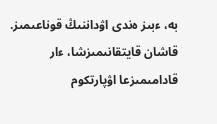بە، ءبىز ەندى اۋداننىڭ قوناعىمىز. قاشان قايتقانىمىزشا، ءار قادامىمىزعا اۋپارتكوم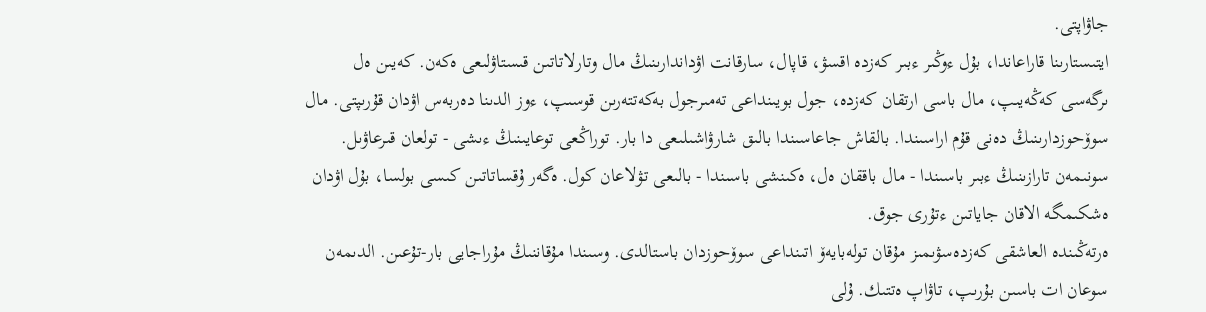جاۋاپتى.
ايتىستارىنا قاراعاندا، بۇل ءوڭىر ءبىر كەزدە اقسۋ، قاپال، سارقانت اۋداندارىنىڭ مال وتارلاتاتىن قىستاۋلىعى ەكەن. كەيىن ەل ىرگەسى كەڭەيىپ، مال باسى ارتقان كەزدە، جول بويىنداعى تەمىرجول بەكەتتەرىن قوسىپ، ءوز الدىنا دەربەس اۋدان قۇرىپتى. مال سوۆحوزدارىنىڭ دەنى قۇم اراسىندا. بالقاش جاعاسىندا بالىق شارۋاشىلىعى دا بار. توراڭعى توعايىنىڭ ءىشى - تولعان قىرعاۋىل. سونىمەن تارازىنىڭ ءبىر باسىندا - مال باققان ەل، ەكىنشى باسىندا - بالىعى تۋلاعان كول. ەگەر ۇقساتاتىن كىسى بولسا، بۇل اۋدان ەشكىمگە الاقان جاياتىن ءتۇرى جوق.
ەرتەڭىندە العاشقى كەزدەسۋىمىز مۇقان تولەبايەۆ اتىنداعى سوۆحوزدان باستالدى. وسىندا مۇقاننىڭ مۇراجايى بار-تۇعىن. الدىمەن سوعان ات باسىن بۇرىپ، تاۋاپ ەتتىك. ۇلى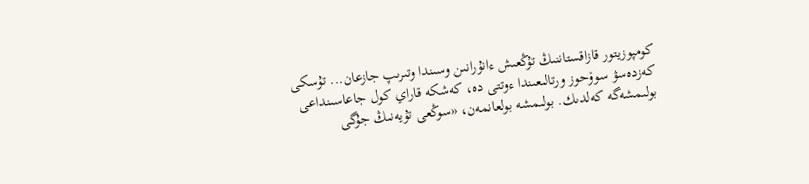كومپوزيتور قازاقستاننىڭ تۇڭعىش ءانۇرانىن وسىندا وتىرىپ جازعان... تۇسكى كەزدەسۋ سوۆحوز ورتالىعىندا ءوتتى دە، كەشكە قاراي كول جاعاسىنداعى بولىمشەگە كەلدىك. بولىمشە بولعانمەن، «سوڭعى تۇيەنىڭ جۇگى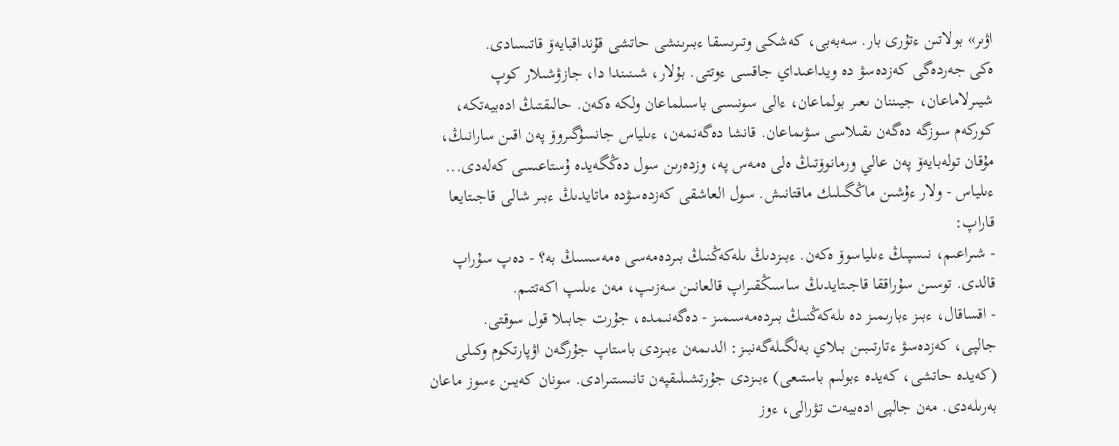اۋىر» بولاتىن ءتۇرى بار. سەبەبى، كەشكى وتىرىسقا ءبىرىنشى حاتشى قۇنداقبايەۆ قاتىسادى.
ەكى جەردەگى كەزدەسۋ دە ويداعىداي جاقسى ءوتتى. بۇلار، شىنىندا دا، جازۋشىلار كوپ شيىرلاماعان، جيىننان ىعىر بولماعان، ءالى سونىسى باسىلماعان ولكە ەكەن. حالىقتىڭ ادەبيەتكە، كوركەم سوزگە دەگەن ىقىلاسى سۋىماعان. قانشا دەگەنمەن، ءىلياس جانسۇگىروۆ پەن اقىن سارانىڭ، مۇقان تولەبايەۆ پەن عالي ورمانوۆتىڭ ەلى ەمەس پە، وزدەرىن سول دەڭگەيدە ۇستاعىسى كەلەدى... ءىلياس - ولار ءۇشىن ماڭگىلىك ماقتانىش. سول العاشقى كەزدەسۋدە ماتايدىڭ ءبىر شالى قاجىتايعا قاراپ:
- شىراعىم، نىسپىڭ ءىلياسوۆ ەكەن. ءبىزدىڭ ىلەكەڭنىڭ بىردەمەسى ەمەسسىڭ بە؟ - دەپ سۇراپ قالدى. توسىن سۇراققا قاجىتايدىڭ ساسىڭقىراپ قالعانىن سەزىپ، مەن ءىلىپ اكەتتىم.
- اقساقال، ءبىز ءبارىمىز دە ىلەكەڭنىڭ بىردەمەسىمىز - دەگەنىمدە، جۇرت جابىلا قول سوقتى.
جالپى، كەزدەسۋ ءتارتىبىن بىلاي بەلگىلەگەنبىز: الدىمەن ءبىزدى باستاپ جۇرگەن اۋپارتكوم وكىلى (كەيدە حاتشى، كەيدە ءبولىم باستىعى) ءبىزدى جۇرتشىلىقپەن تانىستىرادى. سونان كەيىن ءسوز ماعان بەرىلەدى. مەن جالپى ادەبيەت تۋرالى، ءوز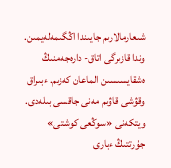شىعارمالارىم جايىندا اڭگىمەلەيمىن. وندا قازىرگى اتاق- دارەجەمنىڭ ەشقايسىسىن الماعان كەزىم. ءبىراق وقۋشى قاۋىم مەنى جاقسى بىلەدى. ويتكەنى «سوڭعى كوشتى» جۇرتتىڭ ءبارى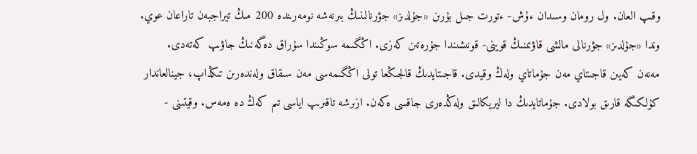وقىپ العان. ول رومان وسىدان ءۇش- ءتورت جىل بۇرىن «جۇلدىز» جۋرنالىنىڭ بىرنەشە نومەرىندە 200 مىڭ تيراجبەن تاراعان عوي. وندا «جۇلدىز» جۋرنالى مالشى قاۋىمنىڭ قوينى- قونىشىندا جۇرەتىن كەزى. اڭگىمە سوڭىندا سۇراق دەگەنىڭ جاۋىپ كەتەدى.
مەنەن كەيىن قاجىتاي مەن جۇماتاي ولەڭ وقيدى. قاجىتايدىڭ قالجىڭعا تولى اڭگىمەسى مەن سىقاق ولەندەرىن تىڭداپ، جينالعاندار كۇلكىگە قارىق بولادى. جۇماتايدىڭ دا ليريكالىق ولەڭدەرى جاقسى ەكەن. ازىرشە تاقىرىپ اياسى تىم كەڭ دە ەمەس. وقيتىنى -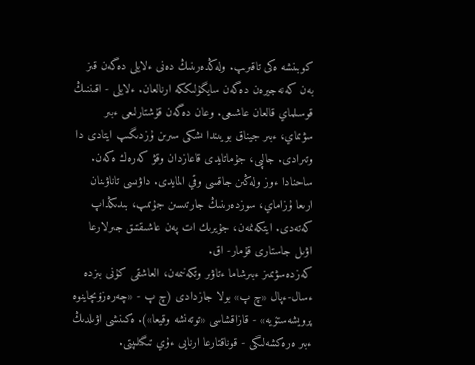كوبىنشە ەكى تاقىرىپ. ولەڭدەرىنىڭ دەنى ءلايلى دەگەن قىز بەن كەنەجيرەن دەگەن سايگۇلىككە ارنالعان. ءلايلى - اقىننىڭ قوسىلماي قالعان عاشىعى. وعان دەگەن قۇشتارلىعى ءبىر سۋىماي، ءبىر جيناق بويىندا ىشكى سىرىن ۇزدىگىپ ايتادى دا وتىرادى. جالپى، جۇماتايدى قاعازدان وقۋ كەرەك ەكەن. ساحنادا ءوز ولەڭىن جاقسى وقي المايدى. داۋىسى تاناۋىنان ارىعا ۇزاماي، سوزدەرىنىڭ جارتىسىن جۇتىپ، بىدىڭداپ كەتەدى. ايتكەنمەن، جۇيرىك ات پەن عاشىقتىق جىرلارعا اۋىل جاستارى قۇمار- اق.
كەزدەسۋىمىز ءبىرشاما ءتاۋىر وتكەنىمەن، العاشقى كۇنى بىزدە ءسال-ءپال «چ پ» بولا جازدادى (چ پ - «چەرەزۆىچاينوە پرويشەستۆيە» - قازاقشاسى «توتەنشە وقيعا»). ەكىنشى اۋىلدىڭ ءبىر ەرەكشەلىگى - قوناقتارعا ارنايى ءۇي تىگىلىپتى.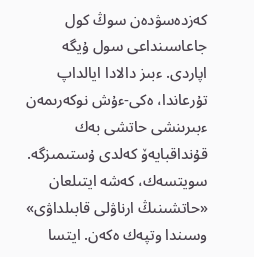كەزدەسۋدەن سوڭ كول جاعاسىنداعى سول ۇيگە اپاردى. ءبىز دالادا ايالداپ تۇرعاندا، ەكى-ءۇش نوكەرىمەن ءبىرىنشى حاتشى بەك قۇنداقبايەۆ كەلدى ۇستىمىزگە. سويتسەك، كەشە ايتىلعان «حاتشىنىڭ ارناۋلى قابىلداۋى» وسىندا وتپەك ەكەن. ايتسا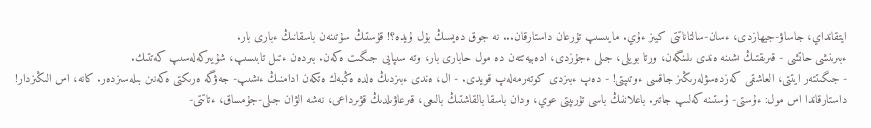ايتقانداي، جاساۋ-جيھازدى، ءسان-سالتاناتتى كيىز ءۇي. مايىسىپ تۇرعان داستارقان... نە جوق دەيسىڭ بۇل ۇيدە؟! قۇستىڭ سۇتىنەن باسقانىڭ ءبارى بار.
ءبىرىنشى حاتشى - قىرىقتىڭ ىشىنە ەندى ىلىنگەن، ورتا بويلى، جىلى ءجۇزدى، ادەبيەتتەن دە مول حابارى بار، وتە سىپايى جىگىت ەكەن. بىردەن ءتىل تابىسىپ، شۇيىركەلەسىپ كەتتىك.
- جىگىتتەر ايتتى، العاشقى كەزدەسۋلەرىڭىز جاقسى ءوتىپتى! - دەپ ءبىزدى كوتەرمەلەپ قويدى. - ال، ەندى ءبىزدىڭ ەلدە ەڭبەك ەتكەن ادامنىڭ ءىشىپ- جەۋگە ەرىكتى ەكەنىن بىلەسىزدەر. كانە، اس الىڭىزدار!
داستارقاندا اس مول: ءۇستى- ۇستىنە كەلىپ جاتىر. باعلاننىڭ باسى تۇرىپتى عوي، ودان باسقا بالقاشتىڭ بالىعى، قىرعاۋىلدىڭ قۋىرداعى، نەشە الۋان جىلى-جۇمساق، ءتاتتى-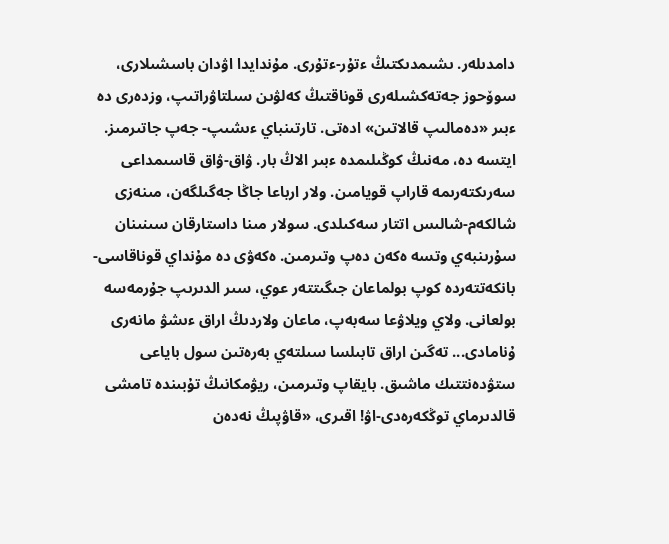دامدىلەر. ىشىمدىكتىڭ ءتۇر-ءتۇرى. مۇندايدا اۋدان باسشىلارى، سوۆحوز جەتەكشىلەرى قوناقتىڭ كەلۋىن سىلتاۋراتىپ، وزدەرى دە ءبىر «دەمالىپ قالاتىن» ادەتى. تارتىنباي ءىشىپ- جەپ جاتىرمىز.
ايتسە دە، مەنىڭ كوڭىلىمدە ءبىر الاڭ بار. ۋاق-ۋاق قاسىمداعى سەرىكتەرىمە قاراپ قويامىن. ولار ارباعا جاڭا جەگىلگەن، مىنەزى شالكەم-شالىس اتتار سەكىلدى. سولار مىنا داستارقان سىنىنان سۇرىنبەي وتسە ەكەن دەپ وتىرمىن. ەكەۋى دە مۇنداي قوناقاسى-بانكەتتەردە كوپ بولماعان جىگىتتەر عوي، سىر الدىرىپ جۇرمەسە بولعانى. ولاي ويلاۋعا سەبەپ، ماعان ولاردىڭ اراق ءىشۋ مانەرى ۇنامادى... تەگىن اراق تابىلسا سىلتەي بەرەتىن سول باياعى ستۋدەنتتىك ماشىق. بايقاپ وتىرمىن، ريۋمكانىڭ تۇبىندە تامشى قالدىرماي توڭكەرەدى-اۋ! اقىرى، «قاۋپىڭ نەدەن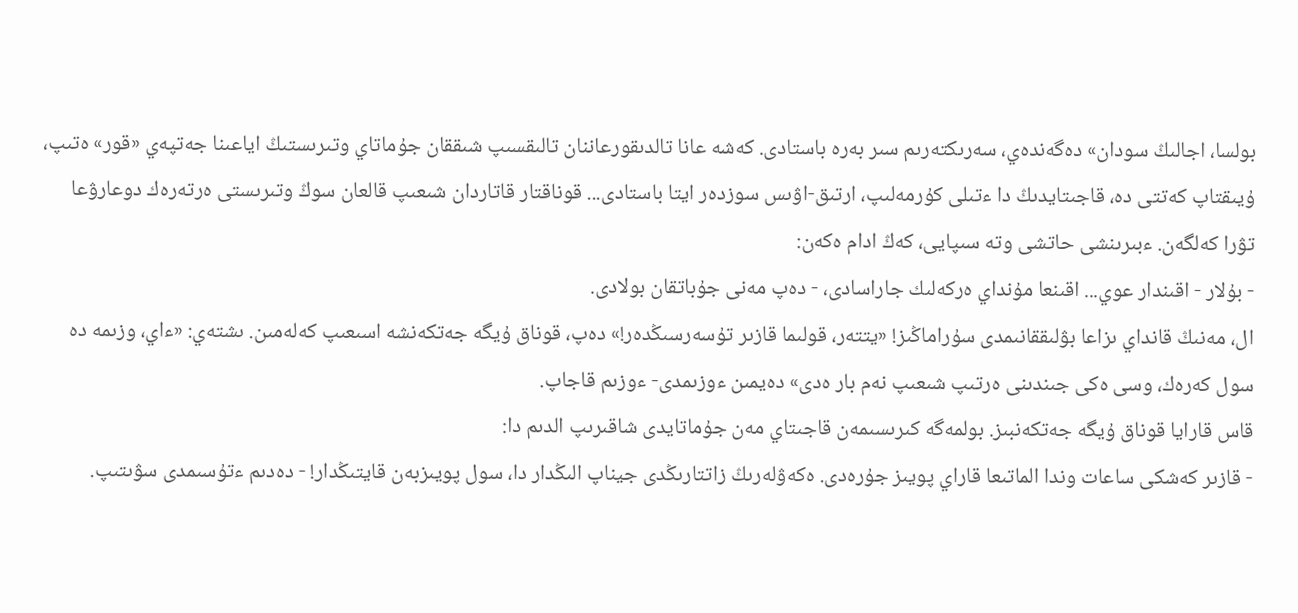بولسا، اجالىڭ سودان» دەگەندەي، سەرىكتەرىم سىر بەرە باستادى. كەشە عانا تالدىقورعاننان تالىقسىپ شىققان جۇماتاي وتىرىستىڭ اياعىنا جەتپەي «قور» ەتىپ، ۇيىقتاپ كەتتى دە، قاجىتايدىڭ دا ءتىلى كۇرمەلىپ، ارتىق-اۋىس سوزدەر ايتا باستادى... قوناقتار قاتاردان شىعىپ قالعان سوڭ وتىرىستى ەرتەرەك دوعارۋعا تۋرا كەلگەن. ءبىرىنشى حاتشى وتە سىپايى، كەڭ ادام ەكەن:
- بۇلار - اقىندار عوي... اقىنعا مۇنداي ەركەلىك جاراسادى، - دەپ مەنى جۇباتقان بولادى.
ال، مەنىڭ قانداي ىزاعا بۋلىققانىمدى سۇراماڭىز! «يتتەر، قولىما قازىر تۇسەرسىڭدەر!» دەپ، قوناق ۇيگە جەتكەنشە اسىعىپ كەلەمىن. ىشتەي: «ءاي، وزىمە دە سول كەرەك، وسى ەكى جىندىنى ەرتىپ شىعىپ نەم بار ەدى» دەيمىن ءوزىمدى- ءوزىم قاجاپ.
قاس قارايا قوناق ۇيگە جەتكەنبىز. بولمەگە كىرىسىمەن قاجىتاي مەن جۇماتايدى شاقىرىپ الدىم دا:
- قازىر كەشكى ساعات وندا الماتىعا قاراي پويىز جۇرەدى. ەكەۋلەرىڭ زاتتارىڭدى جيناپ الىڭدار دا، سول پويىزبەن قايتىڭدار! - دەدىم ءتۇسىمدى سۋىتىپ.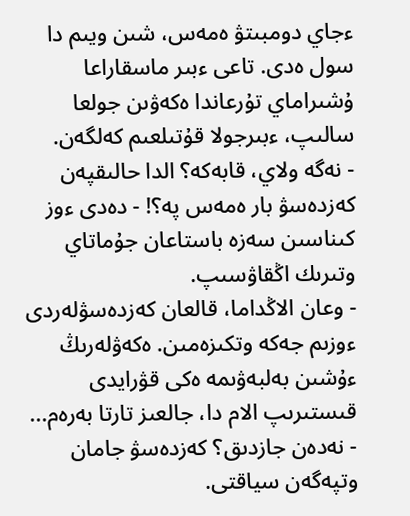ءجاي دومبىتۋ ەمەس، شىن ويىم دا سول ەدى. تاعى ءبىر ماسقاراعا ۇشىراماي تۇرعاندا ەكەۋىن جولعا سالىپ، ءبىرجولا قۇتىلعىم كەلگەن.
- نەگە ولاي، قابەكە؟ الدا حالىقپەن كەزدەسۋ بار ەمەس پە؟! - دەدى ءوز كىناسىن سەزە باستاعان جۇماتاي وتىرىك اڭقاۋسىپ.
- وعان الاڭداما، قالعان كەزدەسۋلەردى ءوزىم جەكە وتكىزەمىن. ەكەۋلەرىڭ ءۇشىن بەلبەۋىمە ەكى قۋرايدى قىستىرىپ الام دا، جالعىز تارتا بەرەم...
- نەدەن جازدىق؟ كەزدەسۋ جامان وتپەگەن سياقتى.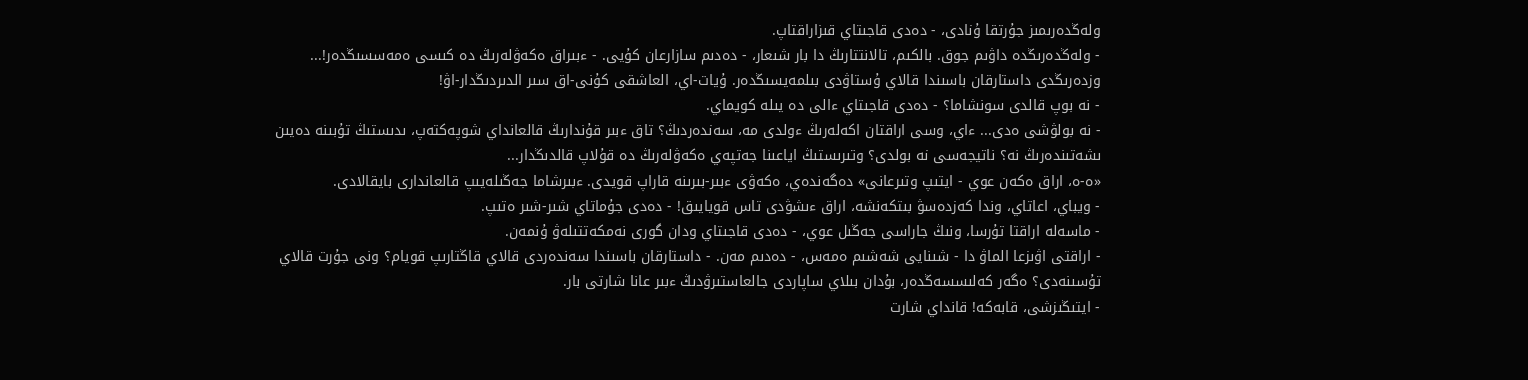ولەڭدەرىمىز جۇرتقا ۇنادى، - دەدى قاجىتاي قىزاراقتاپ.
- ولەڭدەرىڭدە داۋىم جوق. بالكىم، تالانتتارىڭ دا بار شىعار، - دەدىم سازارعان كۇيى. - ءبىراق ەكەۋلەرىڭ دە كىسى ەمەسسىڭدەر!... وزدەرىڭدى داستارقان باسىندا قالاي ۇستاۋدى بىلمەيسىڭدەر. ۇيات-اي، العاشقى كۇنى-اق سىر الدىردىڭدار-اۋ!
- نە بوپ قالدى سونشاما؟ - دەدى قاجىتاي ءالى دە يىلە كويماي.
- نە بولۋشى ەدى... ءاي، وسى اراقتان اكەلەرىڭ ءولدى مە، سەندەردىڭ؟ تاق ءبىر قۇندارىڭ قالعانداي شوپەكتەپ، ىدىستىڭ تۇبىنە دەيىن ىشەتىندەرىڭ نە؟ ناتيجەسى نە بولدى؟ وتىرىستىڭ اياعىنا جەتپەي ەكەۋلەرىڭ دە قۇلاپ قالدىڭدار...
«ە-ە، اراق ەكەن عوي - ايتىپ وتىرعانى» دەگەندەي، ەكەۋى ءبىر-بىرىنە قاراپ قويدى. ءبىرشاما جەڭىلەيىپ قالعاندارى بايقالادى.
- ويباي، اعاتاي، وندا كەزدەسۋ بىتكەنشە، اراق ءىشۋدى تاس قويايىق! - دەدى جۇماتاي شىر-شىر ەتىپ.
- ماسەلە اراقتا تۇرسا، ونىڭ جاراسى جەڭىل عوي، - دەدى قاجىتاي ودان گورى نەمكەتتىلەۋ ۇنمەن.
- اراقتى اۋىزعا الماۋ دا - شىنايى شەشىم ەمەس، - دەدىم مەن. - داستارقان باسىندا سەندەردى قالاي قاڭتارىپ قويام؟ ونى جۇرت قالاي تۇسىنەدى؟ ەگەر كەلىسسەڭدەر، بۇدان بىلاي ساپاردى جالعاستىرۋدىڭ ءبىر عانا شارتى بار.
- ايتىڭىزشى، قابەكە! قانداي شارت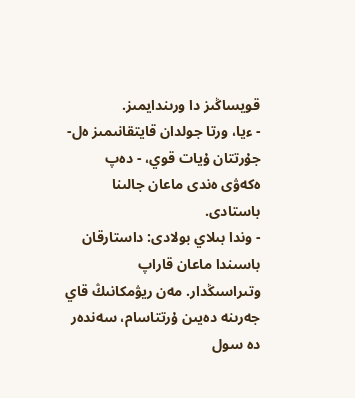قويساڭىز دا ورىندايمىز.
- ءيا، ورتا جولدان قايتقانىمىز ەل-جۇرتتان ۇيات قوي، - دەپ ەكەۋى ەندى ماعان جالىنا باستادى.
- وندا بىلاي بولادى: داستارقان باسىندا ماعان قاراپ وتىراسىڭدار. مەن ريۋمكانىڭ قاي جەرىنە دەيىن ۇرتتاسام، سەندەر دە سول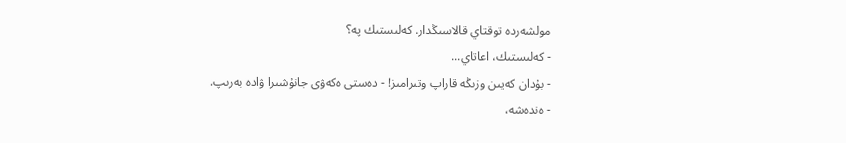مولشەردە توقتاي قالاسىڭدار. كەلىستىك پە؟
- كەلىستىك، اعاتاي...
- بۇدان كەيىن وزىڭە قاراپ وتىرامىز! - دەستى ەكەۋى جانۇشىرا ۋادە بەرىپ.
- ەندەشە،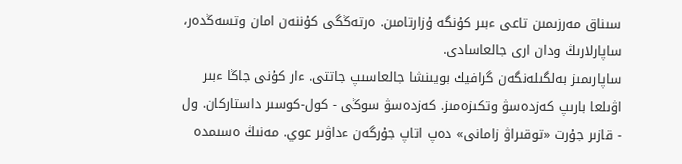سىناق مەرزىمىن تاعى ءبىر كۇنگە ۇزارتامىن. ەرتەڭگى كۇننەن امان وتسەڭدەر، ساپارلارىڭ ودان ارى جالعاسادى.
ساپارىمىز بەلگىلەنگەن گرافيك بويىنشا جالعاسىپ جاتتى. ءار كۇنى جاڭا ءبىر اۋىلعا بارىپ كەزدەسۋ وتكىزەمىز. كەزدەسۋ سوڭى - كول-كوسىر داستاركان. ول - قازىر جۇرت «توقىراۋ زامانى» دەپ اتاپ جۇرگەن ءداۋىر عوي. مەنىڭ ەسىمدە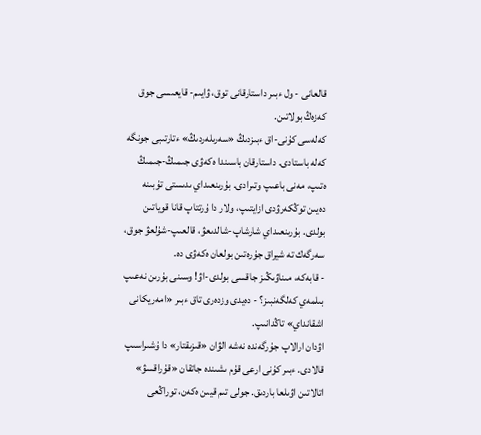قالعانى - ول ءبىر داستارقانى توق، ۋايىم- قايعىسى جوق كەزەڭ بولاتىن.
كەلەسى كۇنى-اق ءبىزدىڭ «سەرىلەردىڭ» ءتارتىبى جونگە كەلە باستادى. داستارقان باسىندا ەكەۋى جىمىڭ-جىمىڭ ەتىپ، مەنى باعىپ وتىرادى. بۇرىنعىداي ىدىستى تۇبىنە دەيىن توڭكەرۋدى ازايتىپ، ولار دا ۇرتتاپ قانا قوياتىن بولدى. بۇرىنعىداي شارشاپ-شالدىعۋ، قالعىپ-شۇلعۋ جوق، سەرگەك تە شيراق جۇرەتىن بولعان ەكەۋى دە.
- قابەكە، مىناۋىڭىز جاقسى بولدى-اۋ! وسىنى بۇرىن نەعىپ بىلمەي كەلگەنبىز؟ - دەيدى وزدەرى تاق ءبىر «امەريكانى اشقانداي» تاڭدانىپ.
اۋدان ارالاپ جۇرگەندە نەشە الۋان «قىزىقتار» دا ۇشىراسىپ قالادى. ءبىر كۇنى ارعى قۇم ىشىندە جاتقان «قۇراقسۋ» اتالاتىن اۋىلعا باردىق. جولى تىم قيىن ەكەن، توراڭعى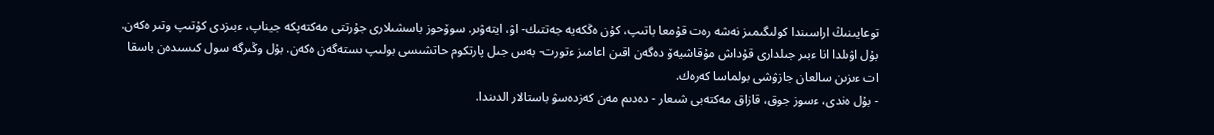توعايىنىڭ اراسىندا كولىگىمىز نەشە رەت قۇمعا باتىپ، كۇن ەڭكەيە جەتتىك- اۋ، ايتەۋىر. سوۆحوز باسشىلارى جۇرتتى مەكتەپكە جيناپ، ءبىزدى كۇتىپ وتىر ەكەن. بۇل اۋىلدا انا ءبىر جىلدارى قۇداش مۇقاشيەۆ دەگەن اقىن اعامىز ءتورت- بەس جىل پارتكوم حاتشىسى بولىپ ىستەگەن ەكەن. بۇل وڭىرگە سول كىسىدەن باسقا ات ءىزىن سالعان جازۋشى بولماسا كەرەك.
- بۇل ەندى، ءسوز جوق، قازاق مەكتەبى شىعار - دەدىم مەن كەزدەسۋ باستالار الدىندا.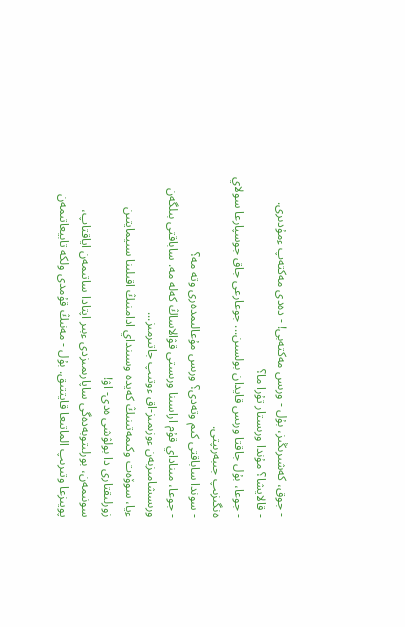- جوق، كەشىرىڭىز، بۇل - ورىس مەكتەبى! - دەدى مەكتەپ ءمۇدىرى.
- قالايشا؟ مۇندا ورىستار تۇرا ما؟
- جوعا، بۇل جاقتا ورىس قايدان بولسىن... جوعارعى جاق جوسپارعا سولاي ەنگىزىپ جىبەرىپتى.
- سوندا ساباقتى كىم وتەدى؟ ورىس مۇعالىمدەرى وتە مە؟
- جوعا، مىناداي قۇم اراسىنا ورىستى قۋالاساڭ كەلە مە. ساباقتى بىلگەن ورىسشامىزبەن ءوزىمىز-اق ءوتىپ جاتىرمىز...
ءيا، سوۆەت وكىمەتىنىڭ كەيدە وسىنداي ادامنىڭ اقىلىنا سىيمايتىن زورلىقتارى دا بولۋشى ەدى- اۋ!
سونىمەن، بورلىتوبەدەگى ساپارىمىزدى ءبىر اپتادا ساتىمەن اياقتاپ، پويىزعا وتىرىپ الماتىعا قايتتىق. بۇل - مەنىڭ قۇمدى ولكە تابيعاتىمەن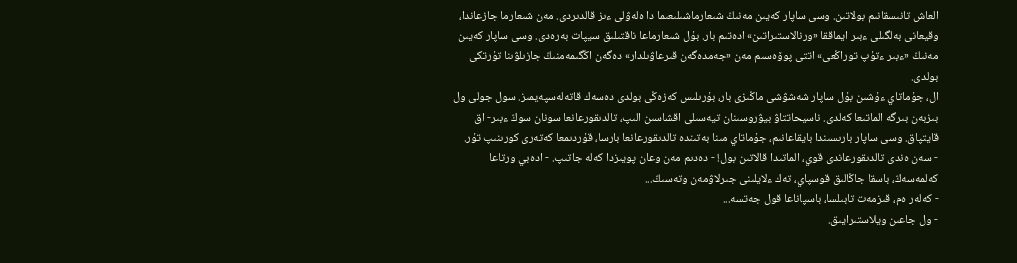العاش تانىسقانىم بولاتىن. وسى ساپار كەيىن مەنىڭ شىعارماشىلىعىما دا ەلەۋلى ءىز قالدىردى. مەن شىعارما جازعاندا، وقيعانى بەلگىلى ءبىر ايماققا «ورنالاستىراتىن» ادەتىم بار. بۇل شىعارماعا ناقتىلىق سيپات بەرەدى. وسى ساپار كەيىن مەنىڭ «ءبىر ءتۇپ توراڭعى» اتتى پوۆەسىم مەن «جەمدەگەن قىرعاۋىلدار» دەگەن اڭگىمەمنىڭ جازىلۋىنا تۇرتكى بولدى.
ال، جۇماتاي ءۇشىن بۇل ساپار شەشۋشى ماڭىزى بار، بۇرىلىس كەزەڭى بولدى دەسەك قاتەلەسپەيمىز. سول جولى ول بىزبەن بىرگە الماتىعا كەلدى. ناسيحاتتاۋ بيۋروسىنان تيەسىلى اقشاسىن الىپ، تالدىقورعانعا سونان سوڭ ءبىر- اق قايتپاق. وسى ساپار بارىسىندا بايقاعانىم، جۇماتاي مىنا بەتىندە تالدىقورعانعا بارسا، قۇردىمعا كەتەرى كورىنىپ تۇر.
- سەن ەندى تالدىقورعاندى قوي، الماتىدا قالاتىن بول! - دەدىم مەن وعان پويىزدا كەلە جاتىپ. - ادەبي ورتاعا كەلمەسەڭ، باسقا جاڭالىق قوسپاي، تەك ءلايلىنى جىرلاۋمەن وتەسىڭ...
- كەلەر ەم، قىزمەت تابىلسا، باسپاناعا قول جەتسە...
- ول جاعىن ويلاستىرايىق.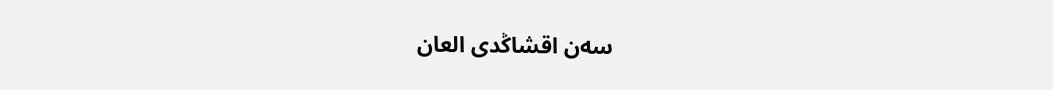سەن اقشاڭدى العان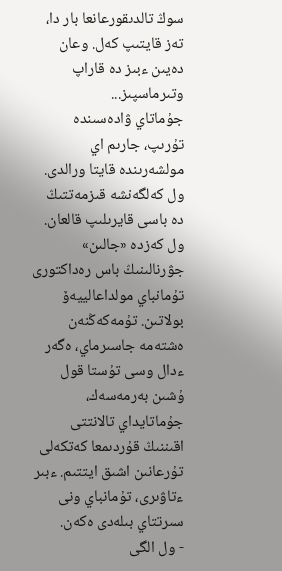سوڭ تالدىقورعانعا بار دا، تەز قايتىپ كەل. وعان دەيىن ءبىز دە قاراپ وتىرماسپىز...
جۇماتاي ۋادەسىندە تۇرىپ، جارىم اي مولشەرىندە قايتا ورالدى. ول كەلگەنشە قىزمەتتىڭ دە باسى قايرىلىپ قالعان. ول كەزدە «جالىن» جۋرنالىنىڭ باس رەداكتورى تۇمانباي مولداعالييەۆ بولاتىن. تۇمەكەڭنەن ەشتەمە جاسىرماي، ەگەر ءدال وسى تۇستا قول ۇشىن بەرمەسەك، جۇماتايداي تالانتتى اقىننىڭ قۇردىمعا كەتكەلى تۇرعانىن اشىق ايتتىم. ءبىر ءتاۋىرى، تۇمانباي ونى سىرتتاي بىلەدى ەكەن.
- ول الگى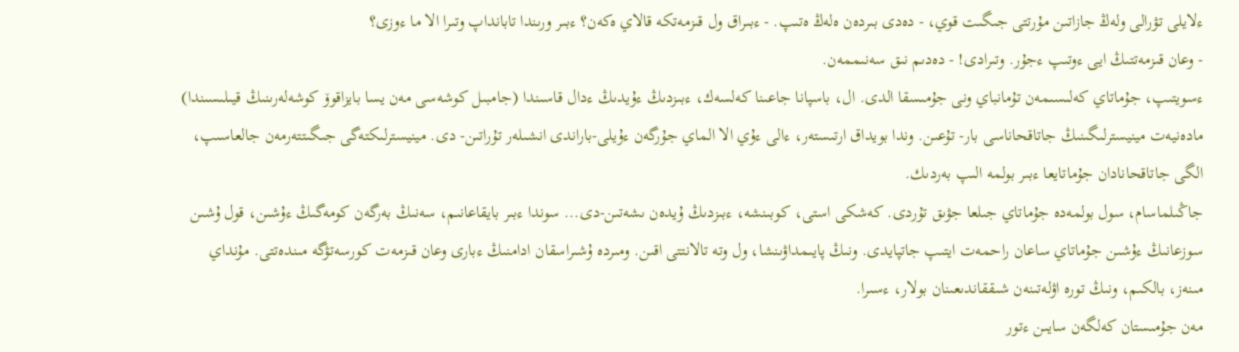ءلايلى تۋرالى ولەڭ جازاتىن مۇرتتى جىگىت قوي، - دەدى بىردەن ەلەڭ ەتىپ. - ءبىراق ول قىزمەتكە قالاي ەكەن؟ ءبىر ورىندا تابانداپ وتىرا الا ما ءوزى؟
- وعان قىزمەتتىڭ ايى ءوتىپ ءجۇر. وتىرادى! - دەدىم نىق سەنىممەن.
ءسويتىپ، جۇماتاي كەلىسىمەن تۇمانباي ونى جۇمىسقا الدى. ال، باسپانا جاعىنا كەلسەك، ءبىزدىڭ ءۇيدىڭ ءدال قاسىندا (جامبىل كوشەسى مەن يسا بايزاقوۆ كوشەلەرىنىڭ قيىلىسىندا) مادەنيەت مينيسترلىگىنىڭ جاتاقحاناسى بار- تۇعىن. وندا بويداق ارتىستەر، ءالى ءۇي الا الماي جۇرگەن ءۇيلى-باراندى انشىلەر تۇراتىن- دى. مينيسترلىكتەگى جىگىتتەرمەن جالعاسىپ، الگى جاتاقحانادان جۇماتايعا ءبىر بولمە الىپ بەردىك.
جاڭىلماسام، سول بولمەدە جۇماتاي جىلعا جۋىق تۇردى. كەشكى استى، كوبىنشە، ءبىزدىڭ ۇيدەن ىشەتىن-دى... سوندا ءبىر بايقاعانىم، سەنىڭ بەرگەن كومەگىڭ ءۇشىن، قول ۇشىن سوزعانىڭ ءۇشىن جۇماتاي ساعان راحمەت ايتىپ جاتپايدى. ونىڭ پايىمداۋىنشا، ول وتە تالانتتى اقىن. ومىردە ۇشىراسقان ادامنىڭ ءبارى وعان قىزمەت كورسەتۋگە مىندەتتى. مۇنداي مىنەز، بالكىم، ونىڭ تورە اۋلەتىنەن شىققاندىعىنان بولار، ءسىرا.
مەن جۇمىستان كەلگەن سايىن ءتور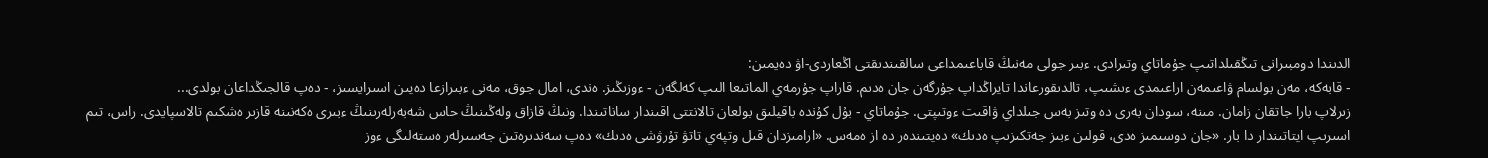الدىندا دومبىرانى تىڭقىلداتىپ جۇماتاي وتىرادى. ءبىر جولى مەنىڭ قاباعىمداعى سالقىندىقتى اڭعاردى-اۋ دەيمىن:
- قابەكە، مەن بولسام ۋاعىمەن اراعىمدى ءىشىپ، تالدىقورعاندا تايراڭداپ جۇرگەن جان ەدىم. قاراپ جۇرمەي الماتىعا الىپ كەلگەن - ءوزىڭىز. ەندى، امال جوق، مەنى ءبىرازعا دەيىن اسىرايسىز، - دەپ قالجىڭداعان بولدى...
زىرلاپ بارا جاتقان زامان. مىنە، سودان بەرى دە وتىز بەس جىلداي ۋاقىت ءوتىپتى. جۇماتاي - بۇل كۇندە باقيلىق بولعان تالانتتى اقىندار ساناتىندا. ونىڭ قازاق ولەڭىنىڭ حاس شەبەرلەرىنىڭ ءبىرى ەكەنىنە قازىر ەشكىم تالاسپايدى. راس، تىم اسىرىپ ايتاتىندار دا بار. «جان دوسىمىز ەدى، قولىن ءبىز جەتكىزىپ ەدىك» دەيتىندەر دە از ەمەس. «ارامىزدان قىل وتپەي تاتۋ تۇرۋشى ەدىك» دەپ سەندىرەتىن جەسىرلەر ەستەلىگى ءوز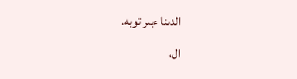الدىنا ءبىر توبە.
ال،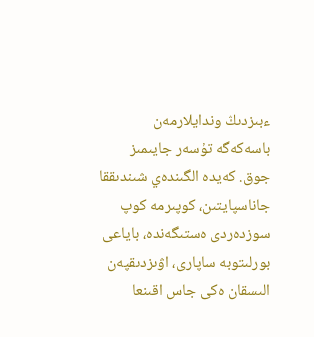ءبىزدىڭ وندايلارمەن باسەكەگە تۇسەر جايىمىز جوق. كەيدە الگىندەي شىندىققا جاناسپايتىن، كوپىرمە كوپ سوزدەردى ەستىگەندە، باياعى بورلىتوبە ساپارى، اۋىزدىقپەن الىسقان ەكى جاس اقىنعا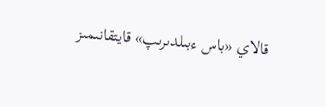قالاي «باس ءبىلدىرىپ» قايتقانىمىز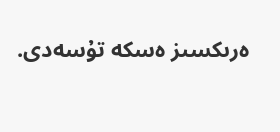ەرىكسىز ەسكە تۇسەدى.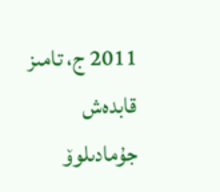2011 ج، تامىز
قابدەش جۇمادىلوۆ